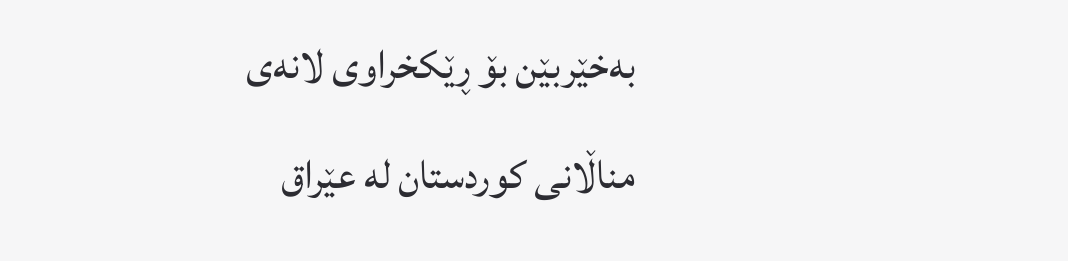به‌خێربێن بۆ ڕێكخراوی لانه‌ی مناڵانی كوردستان له‌ عێراق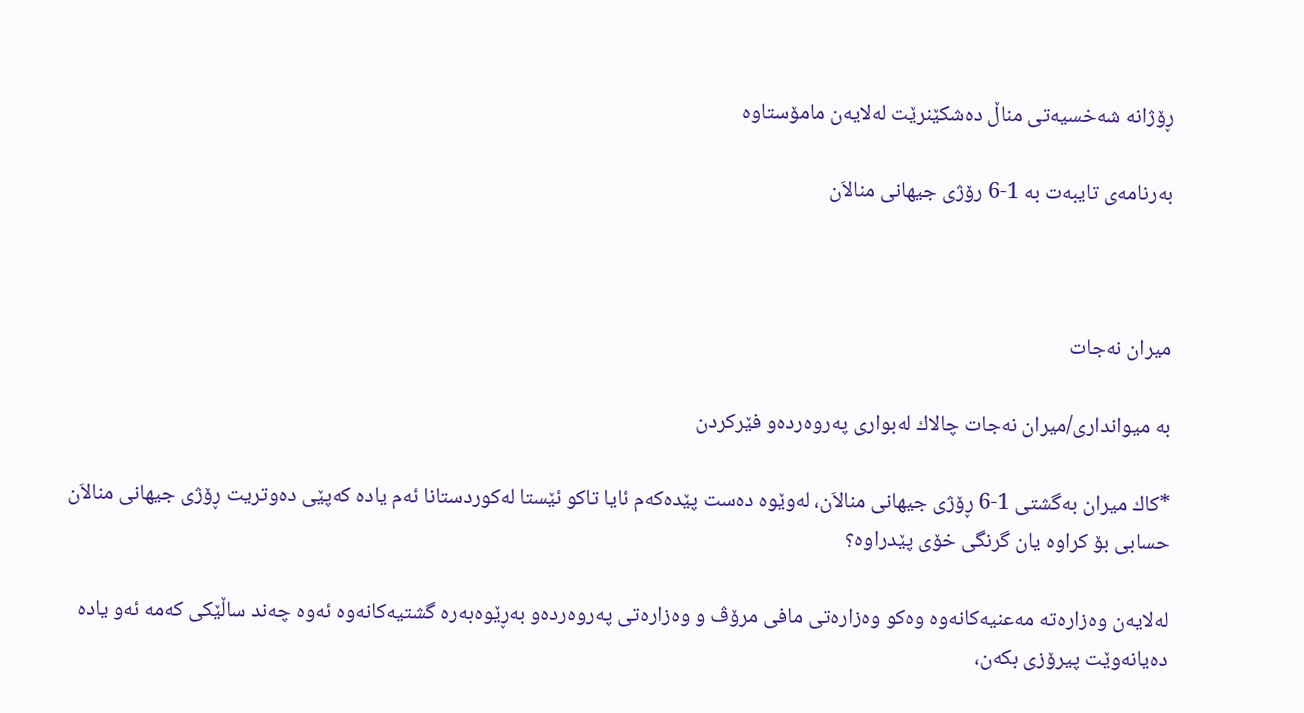ڕۆژانه‌ شه‌خسیه‌تی‌ مناڵ ده‌شكێنرێت له‌لایه‌ن مامۆستاوه‌

به‌رنامه‌ی‌ تایبه‌ت به‌ 1-6 رۆژی‌ جیهانی‌ منالاَن



میران نه‌جات

به‌ میوانداری/میران نه‌جات چالاك له‌بواری‌ په‌روه‌رده‌و فێركردن

*كاك میران به‌گشتی‌ 1-6 ڕۆژی‌ جیهانی‌ منالاَن، له‌وێوه‌ ده‌ست پێده‌كه‌م ئایا تاكو ئێستا له‌كوردستانا ئه‌م یاده‌ كه‌پێی‌ ده‌وتریت ڕۆژی‌ جیهانی‌ منالاَن حسابی‌ بۆ كراوه‌ یان گرنگی‌ خۆی‌ پێدراوه‌؟

له‌لایه‌ن وه‌زاره‌ته‌ مه‌عنیه‌كانه‌وه‌ وه‌كو وه‌زاره‌تی‌ مافی‌ مرۆڤ ‌و وه‌زاره‌تی‌ په‌روه‌رده‌و به‌ڕێوه‌به‌ره‌ گشتیه‌كانه‌وه‌ ئه‌وه‌ چه‌ند ساڵێكی‌ كه‌مه‌ ئه‌و یاده‌ ده‌یانه‌وێت پیرۆزی‌ بكه‌ن،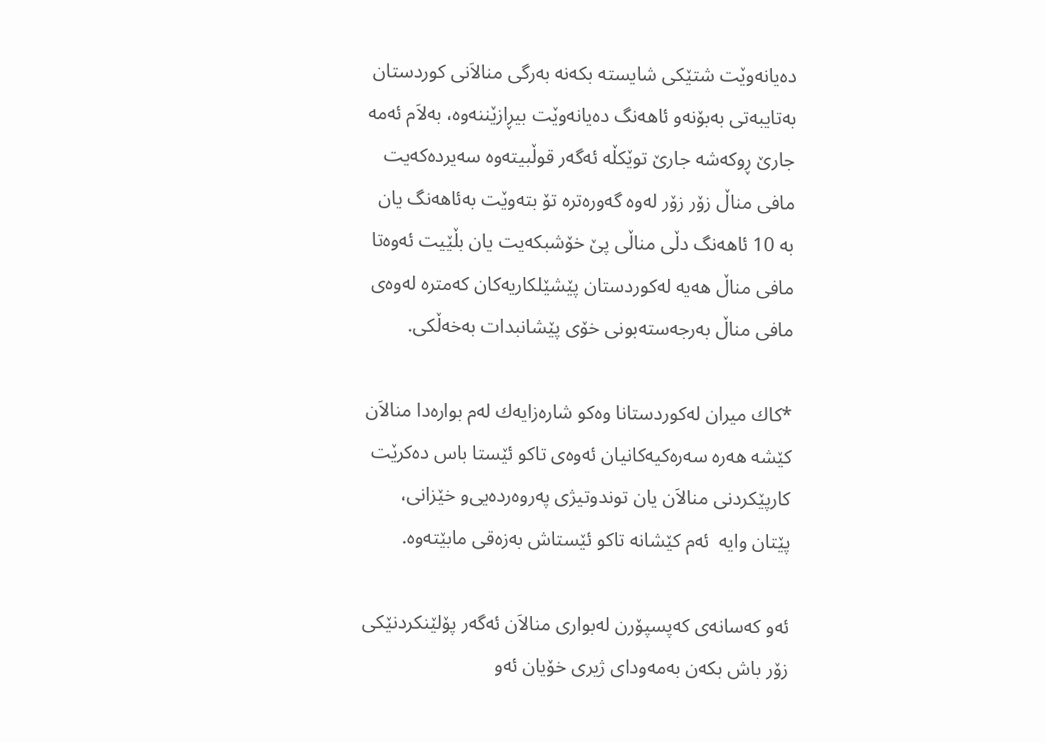ده‌یانه‌وێت شتێكی‌ شایسته‌ بكه‌نه‌ به‌رگی‌ منالاَنی‌ كوردستان به‌تایبه‌تی‌ به‌بۆنه‌و ئاهه‌نگ ده‌یانه‌وێت بیڕازێننه‌وه‌، به‌لاَم ئه‌مه‌ جارێ ڕوكه‌شه‌ جارێ‌ توێكڵه‌ ئه‌گه‌ر قوڵبیته‌وه‌ سه‌یرده‌كه‌یت مافی‌ مناڵ زۆر زۆر له‌وه‌ گه‌وره‌تره‌ تۆ بته‌وێت به‌ئاهه‌نگ یان به‌ 10 ئاهه‌نگ دڵی‌ مناڵی‌ پێ خۆشبكه‌یت یان بڵێیت ئه‌وه‌تا مافی‌ مناڵ هه‌یه‌ له‌كوردستان پێشێلكاریه‌كان كه‌متره‌ له‌وه‌ی‌ مافی‌ مناڵ به‌رجه‌سته‌بونی‌ خۆی‌ پێشانبدات به‌خه‌ڵكی‌.

*كاك میران له‌كوردستانا وه‌كو شاره‌زایه‌ك له‌م بواره‌دا منالاَن كێشه‌ هه‌ره‌ سه‌ره‌كیه‌كانیان ئه‌وه‌ی‌ تاكو ئێستا باس ده‌كرێت كارپێكردنی‌ منالاَن یان توندوتیژی‌ په‌روه‌رده‌یی‌‌و خێزانی‌، پێتان وایه‌  ئه‌م كێشانه‌ تاكو ئێستاش به‌زه‌قی‌ مابێته‌وه‌.

ئه‌و كه‌سانه‌ی‌ كه‌پسپۆرن له‌بواری‌ منالاَن ئه‌گه‌ر پۆلێنكردنێكی‌ زۆر باش بكه‌ن به‌مه‌ودای‌ ژیری‌ خۆیان ئه‌و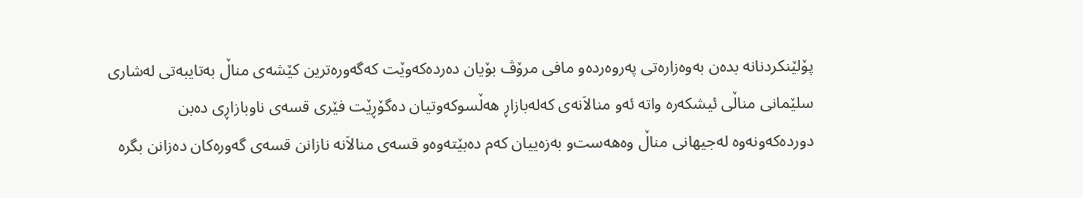پۆلێنكردنانه‌ بده‌ن به‌وه‌زاره‌تی‌ په‌روه‌رده‌و مافی‌ مرۆڤ بۆیان ده‌رده‌كه‌وێت كه‌گه‌وره‌ترین كێشه‌ی‌ مناڵ به‌تایبه‌تی‌ له‌شاری‌ سلێمانی‌ مناڵی‌ ئیشكه‌ره‌ واته‌ ئه‌و منالاَنه‌ی‌ كه‌له‌بازاڕ هه‌ڵسوكه‌وتیان ده‌گۆڕێت فێری‌ قسه‌ی‌ ناوبازاڕی‌ ده‌بن دورده‌كه‌ونه‌وه‌ له‌جیهانی‌ مناڵ وه‌هه‌ست‌و به‌زه‌ییان كه‌م ده‌بێته‌وه‌و قسه‌ی‌ منالاَنه‌ نازانن قسه‌ی‌ گه‌وره‌كان ده‌زانن بگره‌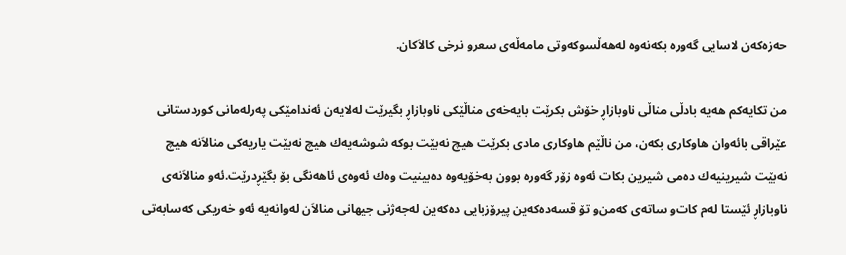حه‌زه‌كه‌ن لاسایی‌ گه‌وره‌ بكه‌نه‌وه‌ له‌هه‌ڵسوكه‌وتی‌ مامه‌ڵه‌ی‌ سعرو نرخی‌ كالاَكان.

من تكایه‌كم هه‌یه‌ بادڵی‌ مناڵی‌ ناوبازاڕ خۆش بكرێت بایه‌خه‌ی‌ مناڵێكی‌ ناوبازاڕ بگیرێت له‌لایه‌ن ئه‌ندامێكی‌ په‌رله‌مانی‌ كوردستانی‌ عێراقی‌ بائه‌وان هاوكاری‌ بكه‌ن، من ناڵێم هاوكاری‌ مادی‌ بكرێت هیچ نه‌بێت بوكه‌ شوشه‌یه‌ك هیچ نه‌بێت یاریه‌كی‌ منالاَنه‌ هیچ نه‌بێت شیرینیه‌ك ده‌می‌ شیرین بكات ئه‌وه‌ زۆر گه‌وره‌ بوون به‌خۆیه‌وه‌ ده‌بینیت وه‌ك ئه‌وه‌ی‌ ئاهه‌نگی‌ بۆ بگێڕدرێت.ئه‌و منالاَنه‌ی‌ ناوبازاڕ ئێستا له‌م كات‌و ساته‌ی‌ كه‌من‌و تۆ قسه‌ده‌كه‌ین پیرۆزبایی‌ ده‌كه‌ین له‌جه‌ژنی‌ جیهانی‌ منالاَن له‌وانه‌یه‌ ئه‌و خه‌ریكی‌ كه‌سابه‌تی‌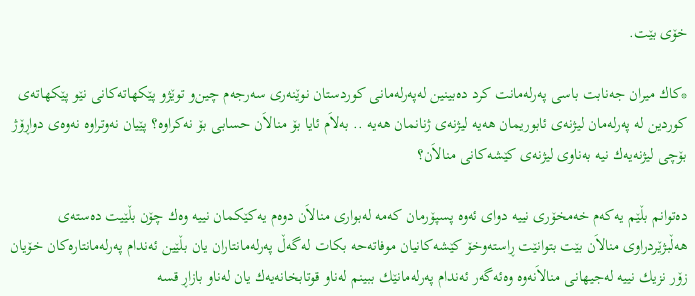خۆی‌ بێت.

*كاك میران جه‌نابت باسی‌ په‌رله‌مانت كرد ده‌بینین له‌په‌رله‌مانی‌ كوردستان نوێنه‌ری‌ سه‌رجه‌م چین‌و توێژو پێكهاته‌كانی‌ نێو پێكهاته‌ی‌ كوردین له‌ په‌رله‌مان لیژنه‌ی‌ ئابوریمان هه‌یه‌ لیژنه‌ی‌ ژنانمان هه‌یه‌ .. به‌لاَم ئایا بۆ منالاَن حسابی‌ بۆ نه‌كراوه‌؟ پێیان نه‌وتراوه‌ نه‌وه‌ی‌ دواڕۆژ بۆچی‌ لیژنه‌یه‌ك نیه‌ به‌ناوی‌ لیژنه‌ی‌ كێشه‌كانی‌ منالاَن؟

ده‌توانم بڵێم یه‌كه‌م خه‌مخۆری‌ نییه‌ دوای‌ ئه‌وه‌ پسپۆرمان كه‌مه‌ له‌بواری‌ منالاَن دوه‌م یه‌كێكمان نییه‌ وه‌ك چۆن بڵێیت ده‌سته‌ی‌ هه‌ڵبژێردراوی‌ منالاَن بێت بتوانێت ڕاسته‌وخۆ كێشه‌كانیان موفاته‌حه‌ بكات له‌گه‌ڵ په‌رله‌مانتاران یان بڵێین ئه‌ندام په‌رله‌مانتاره‌كان خۆیان زۆر نزیك نییه‌ له‌جیهانی‌ منالاَنه‌وه‌ وه‌ئه‌گه‌ر ئه‌ندام په‌رله‌مانێك ببینم له‌ناو قوتابخانه‌یه‌ك یان له‌ناو بازاڕ قسه‌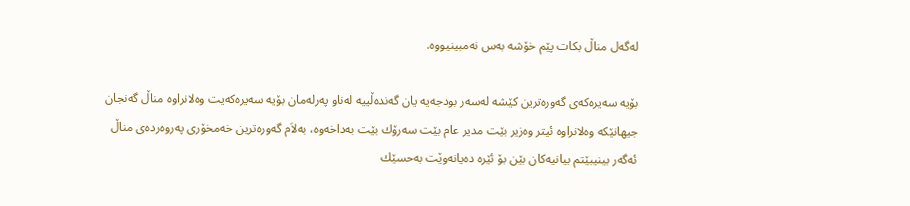له‌گه‌ل مناڵ بكات پێم خۆشه‌ به‌س نه‌مبینیووه‌.

بۆیه‌ سه‌یره‌كه‌ی‌ گه‌وره‌ترین كێشه‌ له‌سه‌ر بودجه‌یه‌ یان گه‌نده‌ڵییه‌ له‌ناو په‌رله‌مان بۆیه‌ سه‌یره‌كه‌یت وه‌لانراوه‌ مناڵ گه‌نجان جیهانێكه‌ وه‌لانراوه‌ ئیتر وه‌زیر بێت مدیر عام بێت سه‌رۆك بێت به‌داخه‌وه‌، به‌لاَم گه‌وره‌ترین خه‌مخۆری‌ په‌روه‌رده‌ی‌ مناڵ ئه‌گه‌ر بینیبێتم بیانیه‌كان بێن بۆ ئێره‌ ده‌یانه‌وێت به‌حسێك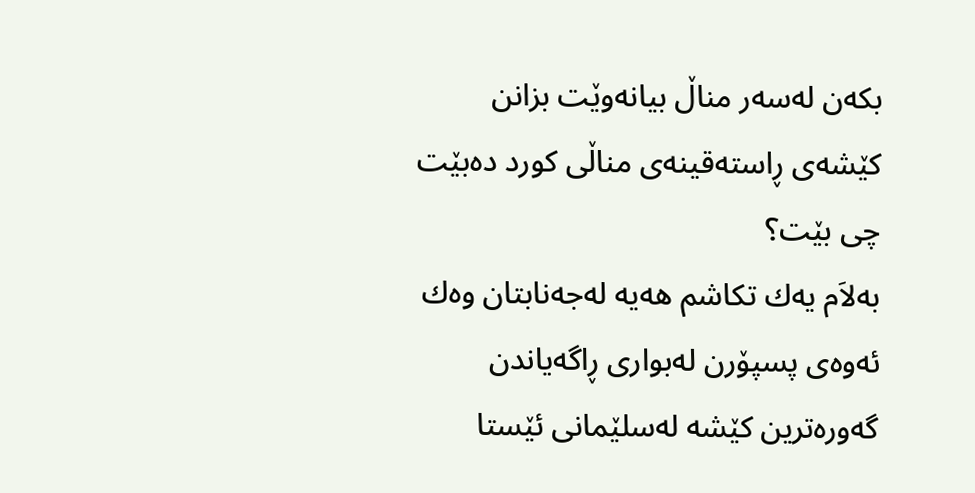بكه‌ن له‌سه‌ر مناڵ بیانه‌وێت بزانن كێشه‌ی‌ ڕاسته‌قینه‌ی‌ مناڵی‌ كورد ده‌بێت چی‌ بێت؟
به‌لاَم یه‌ك تكاشم هه‌یه‌ له‌جه‌نابتان وه‌ك ئه‌وه‌ی‌ پسپۆرن له‌بواری‌ ڕاگه‌یاندن گه‌وره‌ترین كێشه‌ له‌سلێمانی‌ ئێستا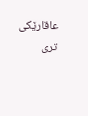عاقارێكی‌ تری‌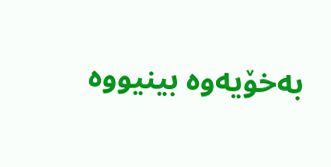به‌خۆیه‌وه‌ بینیووه‌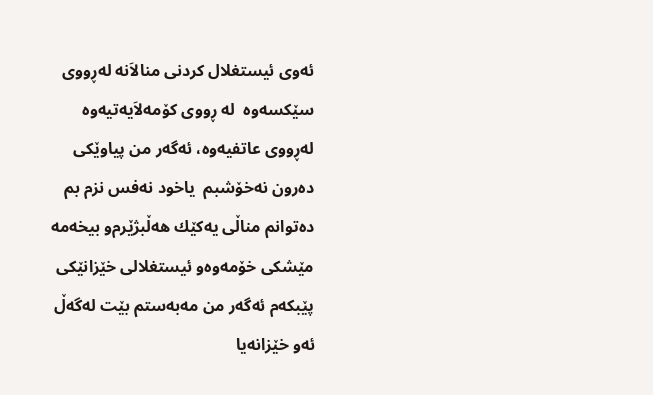ئه‌وی ئیستغلال كردنی‌ منالاَنه‌ له‌ڕووی‌ سێكسه‌وه‌  له‌ ڕووی‌ كۆمه‌لاَیه‌تیه‌وه‌ له‌ڕووی‌ عاتفیه‌وه‌، ئه‌گه‌ر من پیاوێكی‌ ده‌رون نه‌خۆشبم  یاخود نه‌فس نزم بم ده‌توانم مناڵی‌ یه‌كێك هه‌ڵبژێرم‌و بیخه‌مه‌ مێشكی‌ خۆمه‌وه‌و ئیستغلالی‌ خێزانێكی‌ پێبكه‌م ئه‌گه‌ر من مه‌به‌ستم بێت له‌گه‌ڵ ئه‌و خێزانه‌یا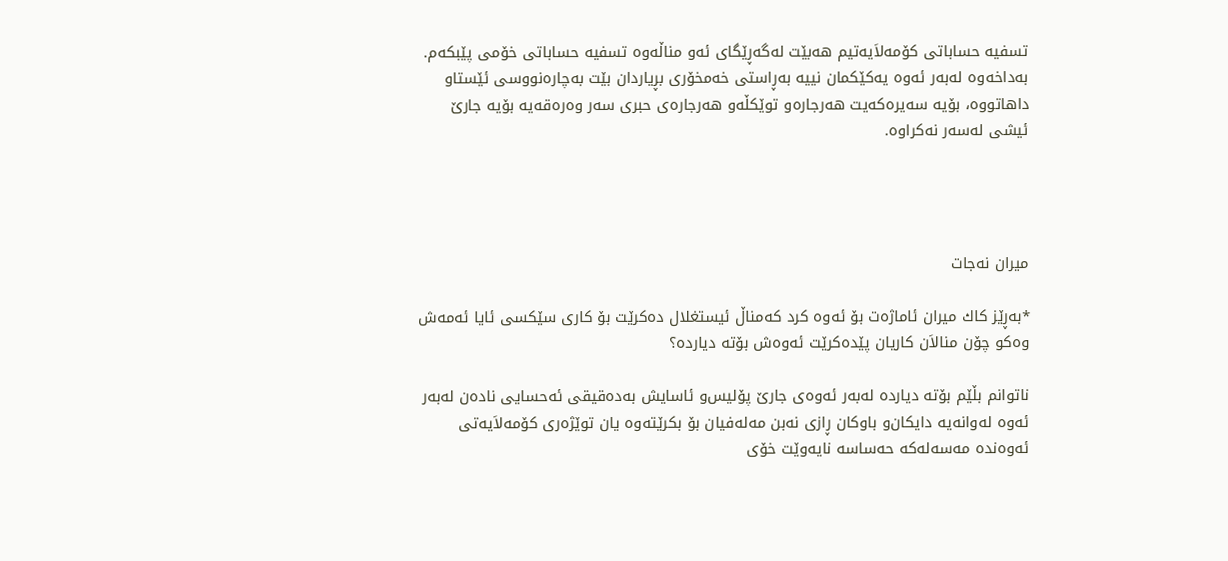تسفیه‌ حساباتی‌ كۆمه‌لاَیه‌تیم هه‌بێت له‌گه‌ڕێگای‌ ئه‌و مناڵه‌وه‌ تسفیه‌ حساباتی‌ خۆمی‌ پێبكه‌م. به‌داخه‌وه‌ له‌به‌ر ئه‌وه‌ یه‌كێكمان نییه‌ به‌ڕاستی‌ خه‌مخۆری‌ بڕیاردان بێت به‌چاره‌نووسی‌ ئێستاو داهاتووه‌، بۆیه‌ سه‌یره‌كه‌یت هه‌رجاره‌و توێكڵه‌و هه‌رجاره‌ی‌ حبری‌ سه‌ر وه‌ره‌قه‌یه‌ بۆیه‌ جارێ‌ ئیشی‌ له‌سه‌ر نه‌كراوه‌.




میران نه‌جات

*به‌ڕێز كاك میران ئاماژه‌ت بۆ ئه‌وه‌ كرد كه‌مناڵ ئیستغلال ده‌كرێت بۆ كاری‌ سێكسی‌ ئایا ئه‌مه‌ش وه‌كو چۆن منالاَن كاریان پێده‌كرێت ئه‌وه‌ش بۆته‌ دیارده‌؟

ناتوانم بڵێم بۆته‌ دیارده‌ له‌به‌ر ئه‌وه‌ی‌ جارێ‌ پۆلیس‌و ئاسایش به‌ده‌قیقی‌ ئه‌حسایی‌ ناده‌ن له‌به‌ر ئه‌وه‌ له‌وانه‌یه‌ دایكان‌و باوكان ڕازی‌ نه‌بن مه‌له‌فیان بۆ بكرێته‌وه‌ یان توێژه‌ری‌ كۆمه‌لاَیه‌تی‌ ئه‌وه‌نده‌ مه‌سه‌له‌كه‌ حه‌ساسه‌ نایه‌وێت خۆی‌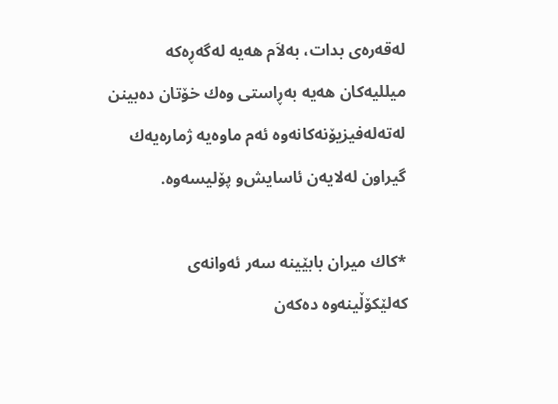له‌قه‌ره‌ی‌ بدات، به‌لاَم هه‌یه‌ له‌گه‌ڕه‌كه‌ میللیه‌كان هه‌یه‌ به‌ڕاستی‌ وه‌ك خۆتان ده‌بینن له‌ته‌له‌فیزیۆنه‌كانه‌وه‌ ئه‌م ماوه‌یه‌ ژماره‌یه‌ك گیراون له‌لایه‌ن ئاسایش‌و پۆلیسه‌وه‌.

*كاك میران بابێینه‌ سه‌ر ئه‌وانه‌ی‌ كه‌لێكۆڵینه‌وه‌ ده‌كه‌ن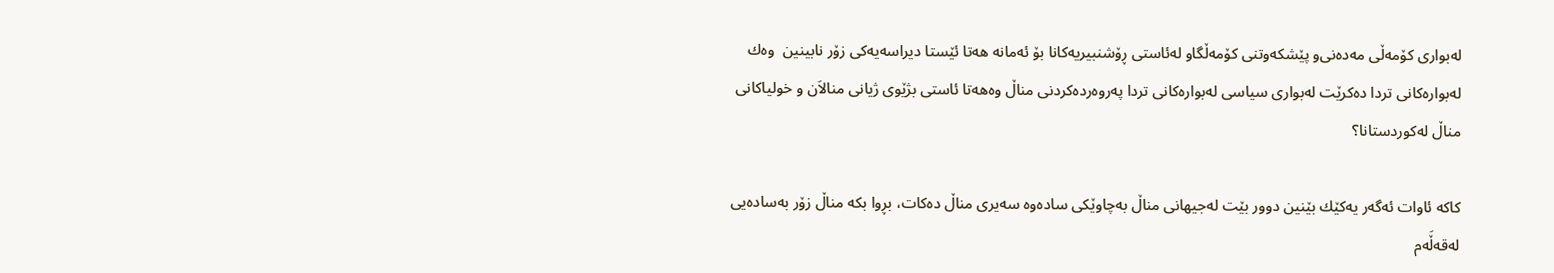له‌بواری‌ كۆمه‌ڵی‌ مه‌ده‌نی‌‌و پێشكه‌وتنی‌ كۆمه‌ڵگاو له‌ئاستی‌ ڕۆشنبیریه‌كانا بۆ ئه‌مانه‌ هه‌تا ئێستا دیراسه‌یه‌كی‌ زۆر نابینین  وه‌ك له‌بواره‌كانی‌ تردا ده‌كرێت له‌بواری‌ سیاسی‌ له‌بواره‌كانی‌ تردا په‌روه‌رده‌كردنی‌ مناڵ وه‌هه‌تا ئاستی‌ بژێوی‌ ژیانی‌ منالاَن و خولیاكانی‌ مناڵ له‌كوردستانا؟

كاكه‌ ئاوات ئه‌گه‌ر یه‌كێك بێنین دوور بێت له‌جیهانی‌ مناڵ به‌چاوێكی‌ ساده‌وه‌ سه‌یری‌ مناڵ ده‌كات، بڕوا بكه‌ مناڵ زۆر به‌ساده‌یی‌ له‌قه‌ڵَه‌م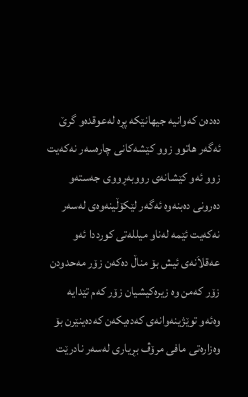ده‌ده‌ن كه‌وانیه‌ جیهانێكه‌ پڕه‌ له‌عوقده‌و گرێ‌ ئه‌گه‌ر هاتوو زوو كێشه‌كانی‌ چاره‌سه‌ر نه‌كه‌یت زوو ئه‌و كێشانه‌ی‌ رووبه‌ڕووی‌ جه‌سته‌و ده‌رونی‌ ده‌بنه‌وه‌ ئه‌گه‌ر لێكۆڵینه‌وه‌ی‌ له‌سه‌ر نه‌كه‌یت ئێمه‌ له‌ناو میلله‌تی‌ كورددا ئه‌و عه‌قلاَنه‌ی‌ ئیش بۆ مناڵ ده‌كه‌ن زۆر مه‌حدودن زۆر كه‌من وه‌ زیره‌كیشیان زۆر كه‌م تێدایه‌ وه‌ئه‌و توێژینه‌وانه‌ی‌ كه‌ده‌یكه‌ن كه‌ده‌ینێرن بۆ وه‌زاره‌تی‌ مافی‌ مرۆڤ بڕیاری‌ له‌سه‌ر نادرێت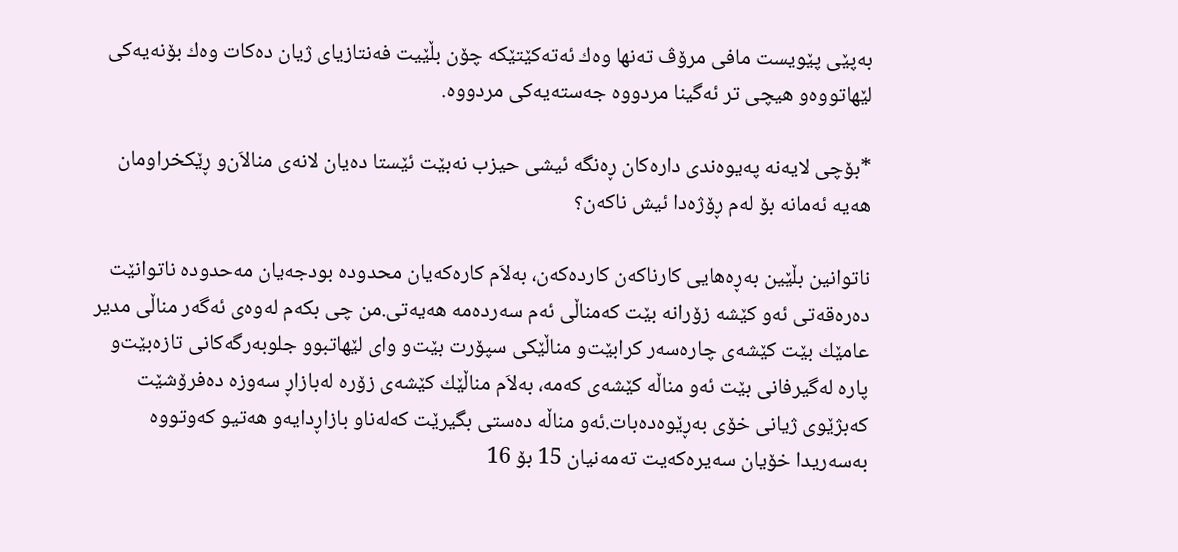به‌پێی‌ پێویست مافی‌ مرۆڤ ته‌نها وه‌ك ئه‌ته‌كێتێكه‌ چۆن بڵێیت فه‌نتازیای‌ ژیان ده‌كات وه‌ك بۆنه‌یه‌كی‌ لێهاتووه‌و هیچی‌ تر ئه‌گینا مردووه‌ جه‌سته‌یه‌كی‌ مردووه‌.

*بۆچی‌ لایه‌نه‌ په‌یوه‌ندی‌ داره‌كان ڕه‌نگه‌ ئیشی‌ حیزب نه‌بێت ئێستا ده‌یان لانه‌ی‌ منالاَن‌و ڕێكخراومان هه‌یه‌ ئه‌مانه‌ بۆ له‌م ڕۆژه‌دا ئیش ناكه‌ن؟

ناتوانین بڵێین به‌ڕه‌هایی‌ كارناكه‌ن كارده‌كه‌ن، به‌لاَم كاره‌كه‌یان محدوده‌ بودجه‌یان مه‌حدوده‌ ناتوانێت ده‌ره‌قه‌تی‌ ئه‌و كێشه‌ زۆرانه‌ بێت كه‌مناڵی‌ ئه‌م سه‌رده‌مه‌ هه‌یه‌تی‌.من چی‌ بكه‌م له‌وه‌ی‌ ئه‌گه‌ر مناڵی‌ مدیر عامێك بێت كێشه‌ی‌ چاره‌سه‌ر كرابێت‌و مناڵێكی‌ سپۆرت بێت‌و وای‌ لێهاتبوو جلوبه‌رگه‌كانی‌ تازه‌بێت‌و پاره‌ له‌گیرفانی‌ بێت ئه‌و مناڵه‌ كێشه‌ی‌ كه‌مه‌، به‌لاَم مناڵێك كێشه‌ی‌ زۆره‌ له‌بازاڕ سه‌وزه‌ ده‌فرۆشێت كه‌بژێوی‌ ژیانی‌ خۆی‌ به‌ڕێوه‌ده‌بات.ئه‌و مناڵه‌ ده‌ستی‌ بگیرێت كه‌له‌ناو بازاڕدایه‌و هه‌تیو كه‌وتووه‌ به‌سه‌ریدا خۆیان سه‌یره‌كه‌یت ته‌مه‌نیان 15 بۆ 16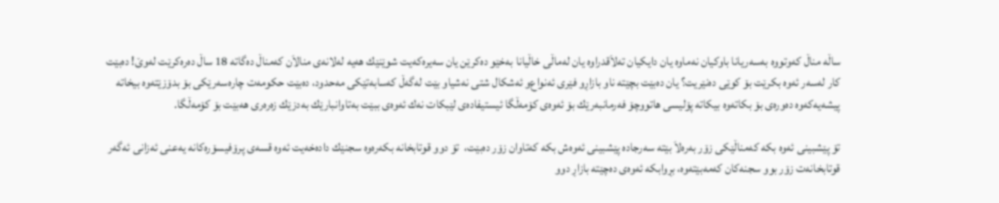ساڵه‌ مناڵ كه‌وتووه‌ به‌سه‌ریانا باوكیان نه‌ماوه‌ یان دایكیان ته‌لاَقدراوه‌ یان له‌ماڵی‌ خاڵیانا به‌خێو ده‌كرێن یان سه‌یره‌كه‌یت شوێنێك هه‌یه‌ له‌لانه‌ی‌ منالاَن كه‌مناڵ ده‌گاته‌ 18 ساڵ ده‌ره‌كرێت له‌وێ‌! ده‌بێت كار له‌سه‌ر ئه‌وه‌ بكرێت بۆ كوێی‌ ده‌نێریت؟ یان ده‌بێت بچێته‌ ناو بازاڕو فێری‌ ئه‌نواع‌و ئه‌شكال شتی‌ نه‌شیاو بێت له‌گه‌ڵ كه‌سابه‌تێكی‌ مه‌حدود، ده‌بێت حكومه‌ت چاره‌سه‌رێكی‌ بۆ بدۆزێته‌وه‌ بیخاته‌ پیشه‌یه‌كه‌وه‌ ده‌وره‌ی‌ بۆ بكاته‌وه‌ بیكاته‌ پۆلیسی‌ هاتووچۆ فه‌رمانبه‌رێك بۆ ئه‌وه‌ی‌ كۆمه‌ڵگا ئیستیفاده‌ی‌ لێبكات نه‌ك ئه‌وه‌ی‌ ببێت به‌تاوانبارێك به‌دزێك زه‌ره‌ری‌ هه‌بێت بۆ كۆمه‌ڵگا.

تۆ پێشبینی‌ ئه‌وه‌ بكه‌ كه‌مناڵێكی‌ زۆر به‌ره‌لاَ بێته‌ سه‌رجاده‌ پێشبینی‌ ئه‌وه‌ش بكه‌ كه‌تاوان زۆر ده‌بێت،  تۆ دوو قوتابخانه‌ بكه‌ره‌وه‌ سجنێك داده‌خه‌یت ئه‌وه‌ قسه‌ی‌ پرۆفیسۆره‌كانه‌ یه‌عنی‌ ئه‌زانی‌ ئه‌گه‌ر قوتابخانه‌ت زۆر بوو سجنه‌كان كه‌مه‌بێته‌وه‌، بڕوابكه‌ ئه‌وه‌ی‌ ده‌چێته‌ بازاڕ دوو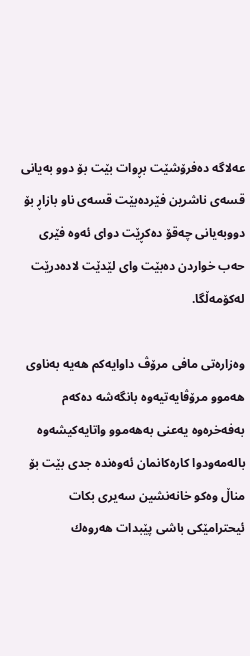عه‌لاگه‌ ده‌فرۆشێت بڕوات بێت بۆ دوو به‌یانی‌ قسه‌ی‌ ناشرین فێرده‌بێت قسه‌ی‌ ناو بازاڕ بۆ دووبه‌یانی‌ چه‌قۆ ده‌كڕێت دوای‌ ئه‌وه‌ فێری‌ حه‌ب خواردن ده‌بێت وای‌ لێدێت لاده‌درێت له‌كۆمه‌ڵگا.

وه‌زاره‌تی‌ مافی‌ مرۆڤ داوایه‌كم هه‌یه‌ به‌ناوی‌ هه‌موو مرۆڤایه‌تیه‌وه‌ بانگه‌شه‌ ده‌كه‌م به‌فه‌خره‌وه‌ یه‌عنی‌ به‌هه‌موو واتایه‌كیشه‌وه‌ باله‌مه‌ودوا كاره‌كانمان ئه‌وه‌نده‌ جدی‌ بێت بۆ مناڵ وه‌كو خانه‌نشین سه‌یری‌ بكات ئیحترامێكی‌ باشی‌ پێبدات هه‌روه‌ك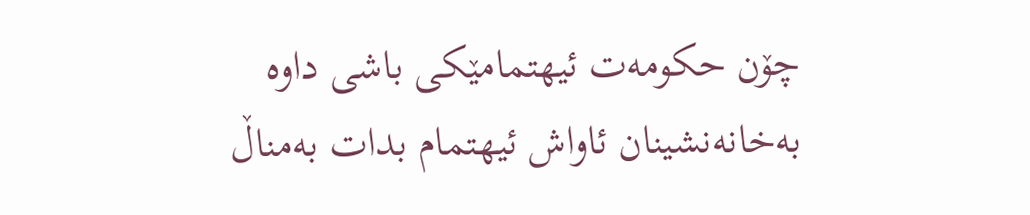چۆن حكومه‌ت ئیهتمامێكی‌ باشی‌ داوه‌ به‌خانه‌نشینان ئاواش ئیهتمام بدات به‌مناڵ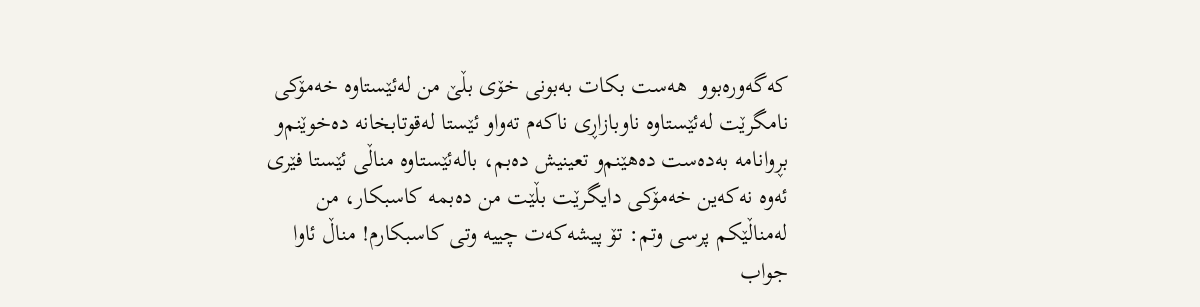كه‌گه‌وره‌بوو  هه‌ست بكات به‌بونی‌ خۆی‌ بڵێ‌ من له‌ئێستاوه‌ خه‌مۆكی‌ نامگرێت له‌ئێستاوه‌ ناوبازاڕی‌ ناكه‌م ته‌واو ئێستا له‌قوتابخانه‌ ده‌خوێنم‌و بڕوانامه‌ به‌ده‌ست ده‌هێنم‌و تعینیش ده‌بم، باله‌ئێستاوه‌ مناڵی‌ ئێستا فێری‌ ئه‌وه‌ نه‌كه‌ین خه‌مۆكی‌ دایگرێت بڵێت من ده‌بمه‌ كاسبكار، من له‌مناڵێكم پرسی‌ وتم: تۆ پیشه‌كه‌ت چییه‌ وتی‌ كاسبكارم! مناڵ ئاوا جواب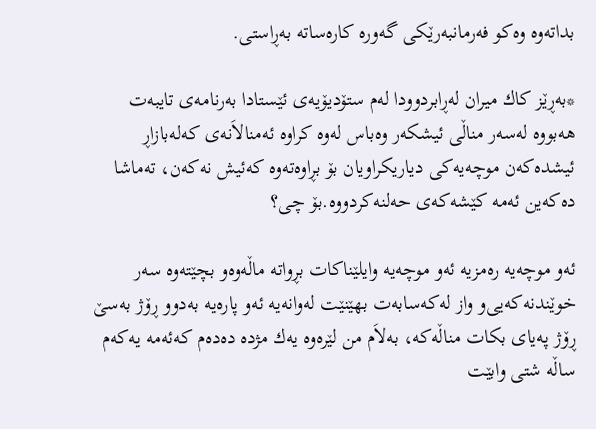بداته‌وه‌ وه‌كو فه‌رمانبه‌رێكی‌ گه‌وره‌ كاره‌ساته‌ به‌ڕاستی‌.

*به‌ڕێز كاك میران له‌ڕابردوودا له‌م ستۆدیۆیه‌ی‌ ئێستادا به‌رنامه‌ی‌ تایبه‌ت هه‌بووه‌ له‌سه‌ر مناڵی‌ ئیشكه‌ر وه‌باس له‌وه‌ كراوه‌ ئه‌منالاَنه‌ی‌ كه‌له‌بازاڕ ئیشده‌كه‌ن موچه‌یه‌كی دیاریكراویان بۆ بڕاوه‌ته‌وه‌ كه‌ئیش نه‌كه‌ن، ته‌ماشا ده‌كه‌ین ئه‌مه‌ كێشه‌كه‌ی‌ حه‌لنه‌كردووه‌.بۆ چی؟

ئه‌و موچه‌یه‌ ره‌مزیه‌ ئه‌و موچه‌یه‌ وایلێناكات بڕواته‌ ماڵه‌وه‌و بچێته‌وه‌ سه‌ر خوێندنه‌كه‌یی‌‌و واز له‌كه‌سابه‌ت بهێنێت له‌وانه‌یه‌ ئه‌و پاره‌یه‌ به‌دوو ڕۆژ به‌سێ‌ ڕۆژ په‌یای‌ بكات مناڵه‌كه‌، به‌لاَم من لێره‌وه‌ یه‌ك مژده‌ ده‌ده‌م كه‌ئه‌مه‌ یه‌كه‌م ساڵه‌ شتی‌ وابێت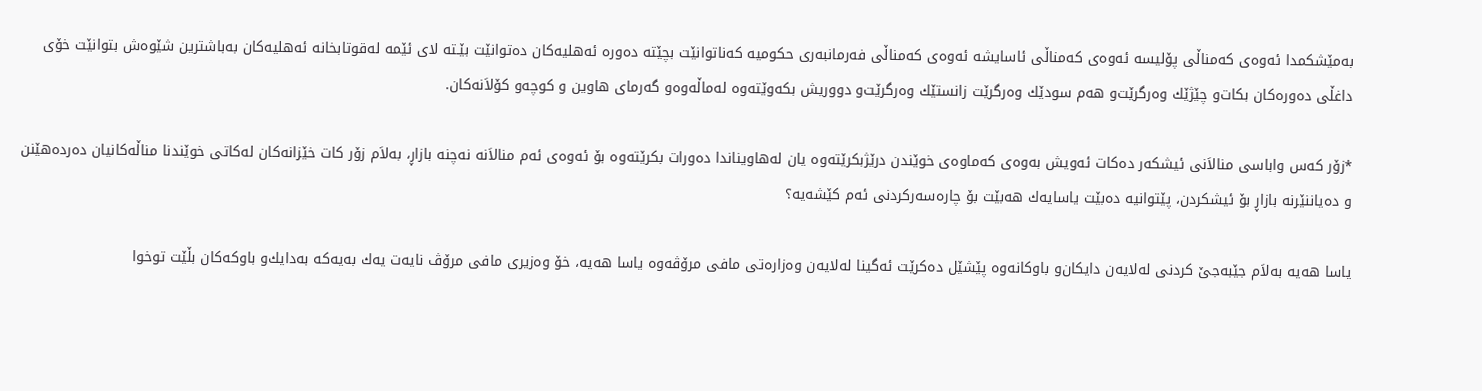به‌مێشكمدا ئه‌وه‌ی‌ كه‌مناڵی‌ پۆلیسه‌ ئه‌وه‌ی‌ كه‌مناڵی‌ ئاسایشه‌ ئه‌وه‌ی‌ كه‌مناڵی‌ فه‌رمانبه‌ری‌ حكومیه‌ كه‌ناتوانێت بچێته‌ ده‌وره‌ ئه‌هلیه‌كان ده‌توانێت بێـته‌ لای‌ ئێمه‌ له‌قوتابخانه‌ ئه‌هلیه‌كان به‌باشترین شێوه‌ش بتوانێت خۆی‌ داغڵی‌ ده‌وره‌كان بكات‌و چێژێك وه‌رگرێت‌و هه‌م سودێك وه‌رگرێت زانستێك وه‌رگرێت‌و دووریش بكه‌وێته‌وه‌ له‌ماڵه‌وه‌و گه‌رمای‌ هاوین ‌و كوچه‌و كۆلاَنه‌كان.

*زۆر كه‌س واباسی‌ منالاَنی‌ ئیشكه‌ر ده‌كات ئه‌ویش به‌وه‌ی‌ كه‌ماوه‌ی‌ خوێندن درێژبكرێته‌وه‌ یان له‌هاویناندا ده‌ورات بكرێته‌وه‌ بۆ ئه‌وه‌ی‌ ئه‌م منالاَنه‌ نه‌چنه‌ بازاڕ، به‌لاَم زۆر كات خێزانه‌كان له‌كاتی‌ خوێندنا مناڵه‌كانیان ده‌رده‌هێنن و ده‌یاننێرنه‌ بازاڕ بۆ ئیشكردن، پێتوانیه‌ ده‌بێت یاسایه‌ك هه‌بێت بۆ چاره‌سه‌ركردنی‌ ئه‌م كێشه‌یه‌؟

یاسا هه‌یه‌ به‌لاَم جێبه‌جێ‌ كردنی‌ له‌لایه‌ن دایكان‌و باوكانه‌وه‌ پێشێل ده‌كرێت ئه‌گینا له‌لایه‌ن وه‌زاره‌تی‌ مافی‌ مرۆڤه‌وه‌ یاسا هه‌یه‌، خۆ وه‌زیری‌ مافی‌ مرۆڤ نایه‌ت یه‌ك به‌یه‌كه‌ به‌دایك‌و باوكه‌كان بڵێت توخوا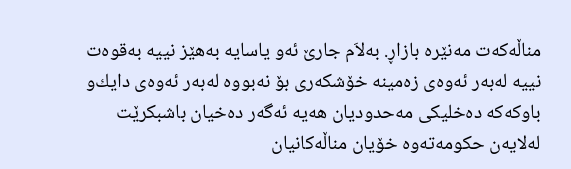مناڵه‌كه‌ت مه‌نێره‌ بازاڕ. به‌لاَم جارێ‌ ئه‌و یاسایه‌ به‌هێز نییه‌ به‌قوه‌ت نییه‌ له‌به‌ر ئه‌وه‌ی‌ زه‌مینه‌ خۆشكه‌ری‌ بۆ نه‌بووه‌ له‌به‌ر ئه‌وه‌ی‌ دایك‌و باوكه‌كه‌ ده‌خلیكی‌ مه‌حدودیان هه‌یه‌ ئه‌گه‌ر ده‌خیان باشبكرێت له‌لایه‌ن حكومه‌ته‌وه‌ خۆیان مناڵه‌كانیان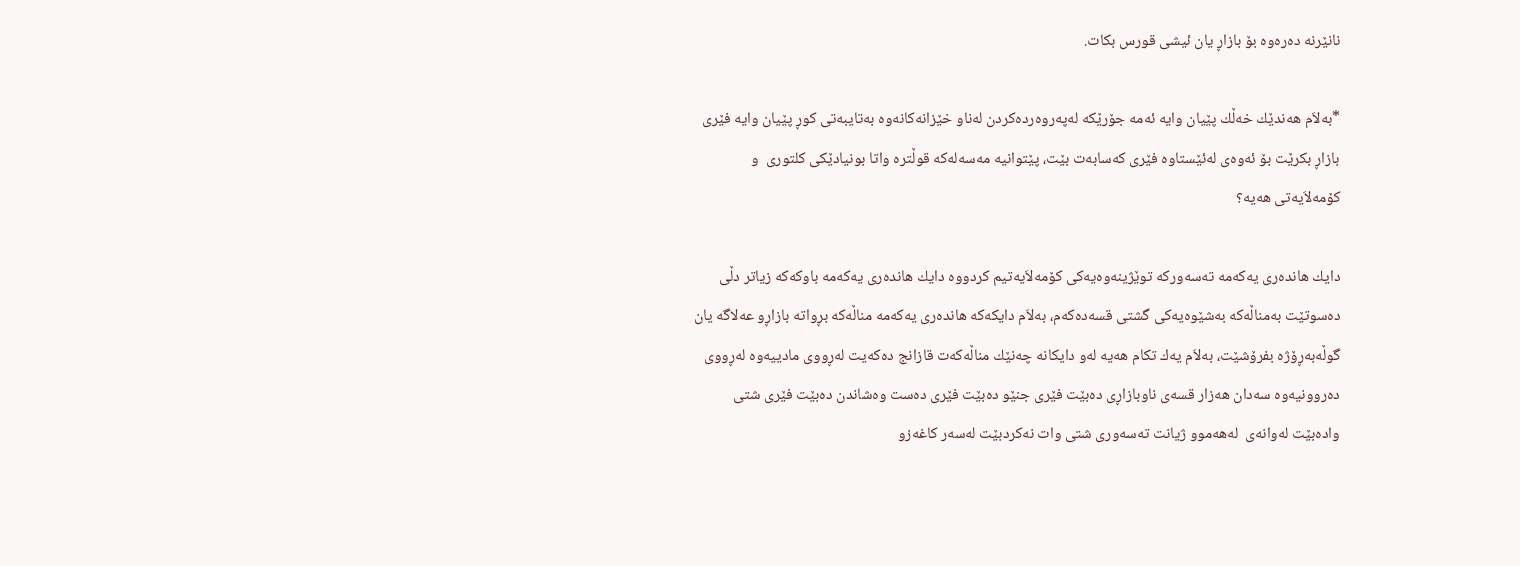نانێرنه‌ ده‌ره‌وه‌ بۆ بازاڕ یان ئیشی‌ قورس بكات.

*به‌لاَم هه‌ندێك خه‌ڵك پێیان وایه‌ ئه‌مه‌ جۆرێكه‌ له‌په‌روه‌رده‌كردن له‌ناو خێزانه‌كانه‌وه‌ به‌تایبه‌تی‌ كوڕ پێیان وایه‌ فێری‌ بازاڕ بكرێت بۆ ئه‌وه‌ی‌ له‌ئێستاوه‌ فێری‌ كه‌سابه‌ت بێت، پێتوانیه‌ مه‌سه‌له‌كه‌ قوڵتره‌ واتا بونیادێكی‌ كلتوری‌  و كۆمه‌لاَیه‌تی‌ هه‌یه‌؟

دایك هانده‌ری‌ یه‌كه‌مه‌ ته‌سه‌وركه‌ توێژینه‌وه‌یه‌كی‌ كۆمه‌لاَیه‌تیم كردووه‌ دایك هانده‌ری‌ یه‌كه‌مه‌ باوكه‌كه‌ زیاتر دڵی‌ ده‌سوتێت به‌مناڵه‌كه‌ به‌شێوه‌یه‌كی‌ گشتی‌ قسه‌ده‌كه‌م، به‌لاَم دایكه‌كه‌ هانده‌ری‌ یه‌كه‌مه‌ مناڵه‌كه‌ بڕواته‌ بازاڕو عه‌لاگه‌ یان گوڵه‌به‌ڕۆژه‌ بفرۆشێت، به‌لاَم یه‌ك تكام هه‌یه‌ له‌و دایكانه‌ چه‌نێك مناڵه‌كه‌ت قازانج ده‌كه‌یت له‌ڕووی‌ مادییه‌وه‌ له‌ڕووی‌ ده‌روونیه‌وه‌ سه‌دان هه‌زار قسه‌ی‌ ناوبازاڕی‌ ده‌بێت فێری‌ جنێو ده‌بێت فێری‌ ده‌ست وه‌شاندن ده‌بێت فێری‌ شتی‌ واده‌بێت له‌وانه‌ی  له‌هه‌موو ژیانت ته‌سه‌وری‌ شتی‌ وات نه‌كردبێت له‌سه‌ر كاغه‌زو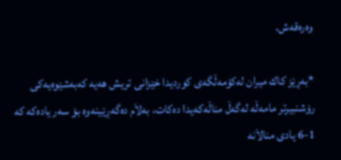وه‌ره‌قه‌ش.

*به‌ڕێز كاك میران له‌كۆمه‌ڵگه‌ی‌ كوردیدا خێزانی‌ تریش هه‌یه‌ كه‌به‌شێوه‌یه‌كی‌ رۆشنبیرتر مامه‌ڵه‌ له‌گه‌ڵ مناڵه‌كه‌یدا ده‌كات، به‌لاَم ده‌گه‌ڕێینه‌وه‌ بۆ سه‌ر یاده‌كه‌ كه‌ 1-6 یادی‌ منالاَنه‌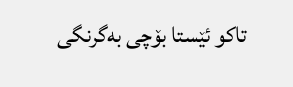تاكو ئێستا بۆچی‌ به‌گرنگی‌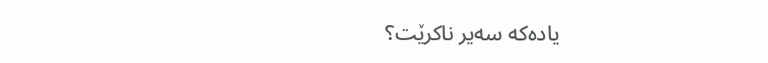یاده‌كه‌ سه‌یر ناكرێت؟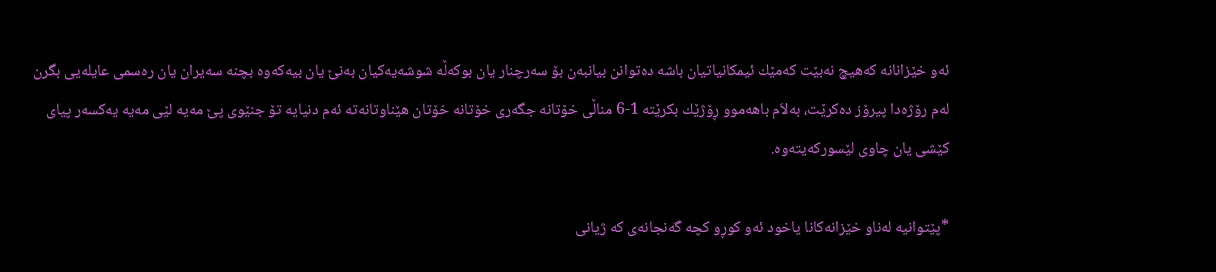ئه‌و خێزانانه‌ كه‌هیچ نه‌بێت كه‌مێك ئیمكانیاتیان باشه‌ ده‌توانن بیانبه‌ن بۆ سه‌رچنار یان بوكه‌ڵه‌ شوشه‌یه‌كیان به‌نێ‌ یان بیه‌كه‌وه‌ بچنه‌ سه‌یران یان ره‌سمی‌ عایله‌یی‌ بگرن له‌م رۆژه‌دا پیرۆز ده‌كرێت، به‌لاَم باهه‌موو ڕۆژێك بكرێته‌ 1-6 مناڵی‌ خۆتانه‌ جگه‌ری‌ خۆتانه‌ خۆتان هێناوتانه‌ته‌ ئه‌م دنیایه‌ تۆ جنێوی‌ پێ مه‌یه‌ لێی‌ مه‌یه‌ یه‌كسه‌ر پیای‌ كێشی‌ یان چاوی‌ لێسوركه‌یته‌وه‌.

*پێتوانیه‌ له‌ناو خێزانه‌كانا یاخود ئه‌و كوڕو كچه‌ گه‌نجانه‌ی‌ كه‌ ژیانی‌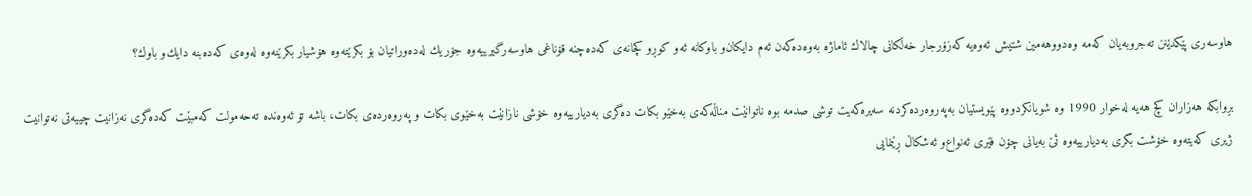هاوسه‌ری‌ پێكدێنن ته‌جروبه‌یان كه‌مه‌ وه‌دووهه‌مین شتیش ئه‌وه‌یه‌ كه‌زۆرجار خه‌ڵكانی‌ چالاك ئاماژه‌ به‌وه‌ده‌كه‌ن ئه‌م دایكان‌و باوكانه‌ ئه‌و كوڕو كچانه‌ی‌ كه‌ده‌چنه‌ قۆناغی‌ هاوسه‌رگیرییه‌وه‌ جۆریك له‌ده‌وراتیان بۆ بكرێته‌وه‌ هۆشیار بكرێنه‌وه‌ له‌وه‌ی‌ كه‌ده‌بنه‌ دایك‌و باوك؟

بڕوابكه‌ هه‌زاران كچ هه‌یه‌ له‌خوار 1990 وه‌ شویانكردووه‌ پێویستیان به‌په‌روه‌رده‌كردنه‌ سه‌یره‌كه‌یت توشی‌ صدمه‌ بوه‌ ناتوانێت مناڵه‌كه‌ی به‌خێو بكات ده‌گری‌ به‌دیارییه‌وه‌ خۆشی‌ نازانێت به‌خێوی‌ بكات و په‌روه‌رده‌ی‌ بكات، باشه‌ تۆ ئه‌وه‌نده‌ ته‌حه‌مولت كه‌مبێت كه‌ده‌گری‌ نه‌زانیت چییه‌تی‌ نه‌توانیت ژیری‌ كه‌یته‌وه‌ خۆشت بگری‌ به‌دیارییه‌وه‌ ئێ‌ به‌یانی‌ چۆن فێری‌ ئه‌نواع‌و ئه‌شكاڵ ڕێنمایی‌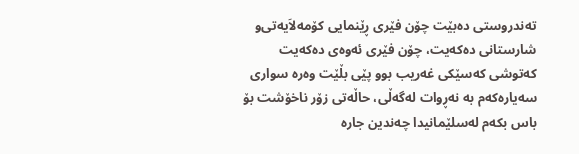ته‌ندروستی‌ ده‌بێت چۆن فێری‌ ڕێنمایی‌ كۆمه‌لاَیه‌تی‌‌و شارستانی‌ ده‌كه‌یت، چۆن فێری‌ ئه‌وه‌ی‌ ده‌كه‌یت كه‌توشی‌ كه‌سێكی‌ غه‌ریب بوو پێی‌ بڵێت وه‌ره‌ سواری‌ سه‌یاره‌كه‌م به‌ نه‌ڕوات له‌گه‌ڵی‌، حاڵه‌تی‌ زۆر ناخۆشت بۆ باس بكه‌م له‌سلێمانیدا چه‌ندین جاره‌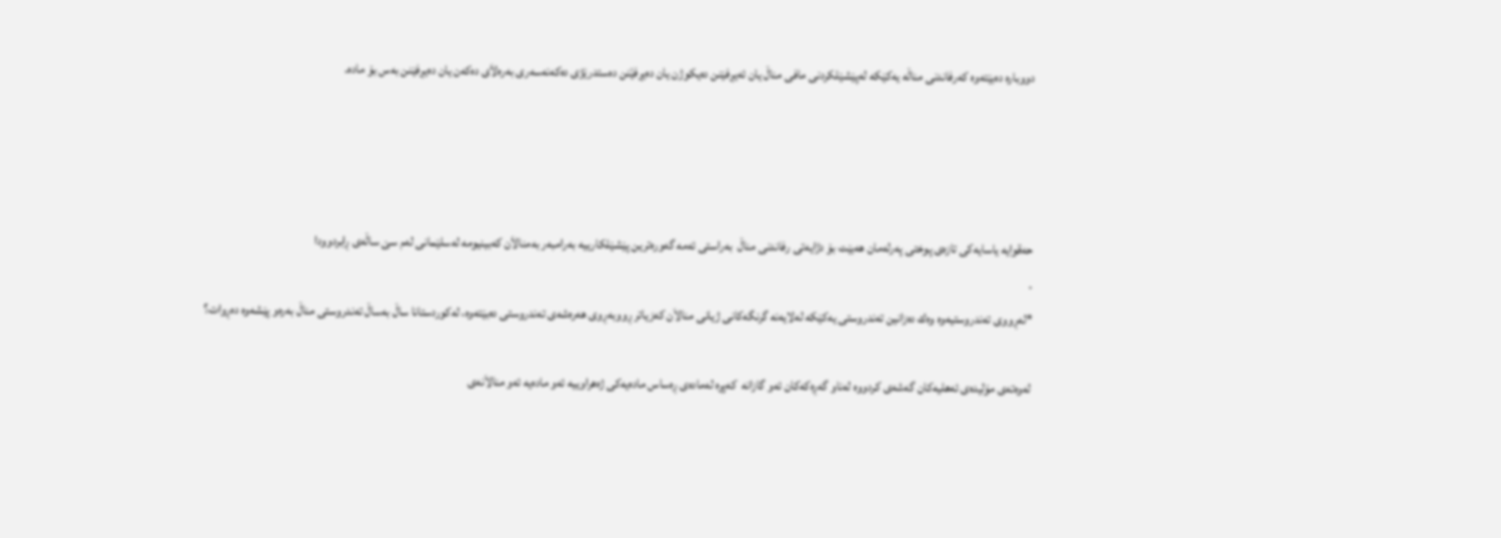دووباره‌ ده‌بێته‌وه‌ كه‌رفاندنی‌ مناڵه‌ یه‌كێكه‌ له‌پێشێلكردنی‌ مافی‌ مناڵ یان ئه‌یڕفێنن ده‌یكوژن یان ده‌یڕفێَنن ده‌ستدرێژی‌ ده‌كه‌نه‌سه‌ری‌ به‌ره‌لاَی‌ ده‌كه‌ن یان ده‌یڕفێنن به‌س بۆ ماده‌.




حه‌قوایه‌ یاسایه‌كی‌ تازه‌ی‌ پوختی‌ په‌رله‌مان هه‌بێت بۆ دژایه‌تی‌ رفاندنی‌ مناڵ  به‌راستی‌ ئه‌مه‌ گه‌وره‌ترین پێشێلكارییه‌ به‌رامبه‌ر به‌منالاَن كه‌بینیومه‌ له‌سلێمانی‌ له‌م سێ‌ ساڵه‌ی‌ ڕابردوودا
.
*له‌ڕووی‌ ته‌ندروستیه‌وه‌ وه‌ك ده‌زانین ته‌ندروستی‌ یه‌كێكه‌ له‌لایه‌نه‌ گرنگه‌كانی‌ ژیانی‌ منالاَن كه‌زیاتر ڕووبه‌ڕوی‌ هه‌ره‌شه‌ی‌ ته‌ندروستی‌ ده‌بێته‌وه‌، له‌كوردستانا ساڵ به‌ساڵ ته‌ندروستی‌ مناڵ به‌ره‌و پێشه‌وه‌ ده‌ڕوات؟

له‌وه‌ته‌ی‌ مۆلیده‌ی‌ ئه‌هلیه‌كان گه‌شه‌ی‌ كردووه‌ له‌ناو گه‌ڕه‌كه‌كان ئه‌و گازانه‌  كه‌پڕه‌ له‌ماده‌ی‌ ڕه‌ساس ماده‌یه‌كی‌ ژه‌هراوییه‌ ئه‌و ماده‌یه‌ ئه‌و منالاَنه‌ی‌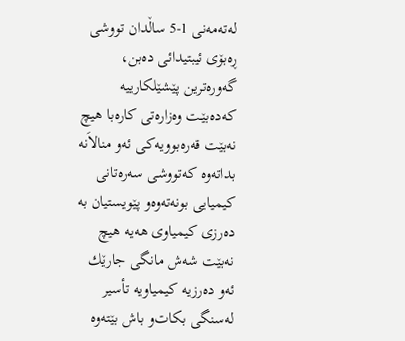له‌ته‌مه‌نی‌ 1-5 ساڵدان تووشی‌ ڕه‌بۆی‌ ئیبتیدائی‌ ده‌بن، گه‌وره‌ترین پێشێلكارییه‌ كه‌ده‌بێـت وه‌زاره‌تی‌ كاره‌با هیچ نه‌بێت قه‌ره‌بوویه‌كی‌ ئه‌و منالاَنه‌ بداته‌وه‌ كه‌تووشی‌ سه‌ره‌تانی‌ كیمیایی‌ بونه‌ته‌وه‌و پێویستیان به‌ ده‌رزی‌ كیمیاوی‌ هه‌یه‌ هیچ نه‌بێت شه‌ش مانگی جارێك ئه‌و ده‌رزیه‌ كیمیاویه‌ تأسیر له‌سنگی‌ بكات‌و باش بێته‌وه‌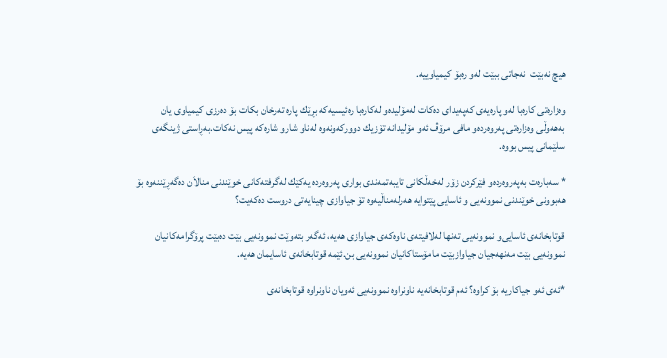هیچ نه‌بێت  نه‌جاتی‌ ببێت له‌و ره‌بۆ كیمیاوییه‌.

وه‌زاره‌تی‌ كاره‌با له‌و پاره‌یه‌ی‌ كه‌په‌یدای‌ ده‌كات له‌مۆلیده‌و له‌كاره‌با ره‌ئیسیه‌كه‌ بڕێك پاره‌ ته‌رخان بكات بۆ ده‌رزی‌ كیمیاوی‌ یان به‌هه‌وڵی‌ وه‌زاره‌تی‌ په‌روه‌رده‌و مافی‌ مرۆڤ ئه‌و مۆلیدانه‌ تۆزیك دووركه‌ونه‌وه‌ له‌ناو شارو شاره‌كه‌ پیس نه‌كات.به‌ڕاستی‌ ژینگه‌ی‌ سلێمانی‌ پیس بووه‌.

* سه‌باره‌ت به‌په‌روه‌رده‌و فێركردن زۆر له‌خه‌ڵكانی‌ تایبه‌تمه‌ندی‌ بواری‌ په‌روه‌رده‌ یه‌كێك له‌گرفته‌كانی‌ خوێندنی‌ منالاَن ده‌گه‌ڕێننه‌وه‌ بۆ هه‌بوونی‌ خوێندنی‌ نموونه‌یی‌ و ئاسایی‌ پێتوایه‌ هه‌رله‌مناڵیه‌وه‌ تۆ جیاوازی‌ چینایه‌تی‌ دروست ده‌كه‌یت؟

قوتابخانه‌ی‌ ئاسایی‌‌و نموونه‌یی‌ ته‌نها له‌لافیته‌ی‌ ناوه‌كه‌ی‌ جیاوازی‌ هه‌یه‌، ئه‌گه‌ر بته‌وێت نموونه‌یی‌ بێت ده‌بێت پرۆگرامه‌كانیان نموونه‌یی‌ بێت مه‌نهه‌جیان جیاوازبێت مامۆستاكانیان نموونه‌یی‌ بن.ئێمه‌ قوتابخانه‌ی‌ ئاسایمان هه‌یه‌.

*ئه‌ی‌ ئه‌و جیاكاریه‌ بۆ كراوه‌؟ ئه‌م قوتابخانه‌یه‌ ناونراوه‌ نموونه‌یی‌ ئه‌ویان ناونراوه‌ قوتابخانه‌ی‌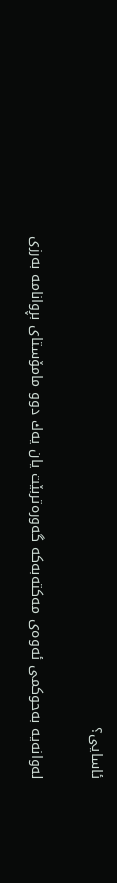ئاسایی‌؟

له‌وانه‌یه‌ به‌حوكمی‌ ئه‌وه‌ی‌ مه‌كته‌به‌كه‌ گه‌وره‌تربێت یان یه‌ك دوو مامۆستای‌ بڕوانامه‌ به‌رزی‌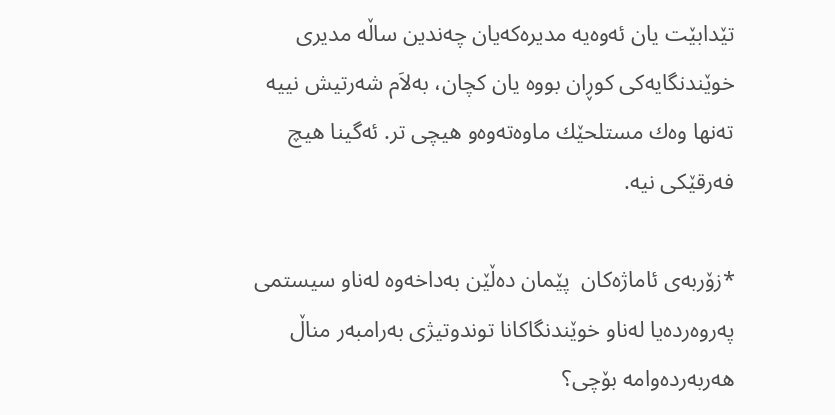تێدابێت یان ئه‌وه‌یه‌ مدیره‌كه‌یان چه‌ندین ساڵه‌ مدیری‌ خوێندنگایه‌كی‌ كوڕان بووه‌ یان كچان، به‌لاَم شه‌رتیش نییه‌ ته‌نها وه‌ك مستلحێك ماوه‌ته‌وه‌و هیچی‌ تر. ئه‌گینا هیچ فه‌رقێكی‌ نیه‌.

*زۆربه‌ی‌ ئاماژه‌كان  پێمان ده‌ڵێن به‌داخه‌وه‌ له‌ناو سیستمی‌ په‌روه‌رده‌یا له‌ناو خوێندنگاكانا توندوتیژی‌ به‌رامبه‌ر مناڵ هه‌ربه‌رده‌وامه‌ بۆچی؟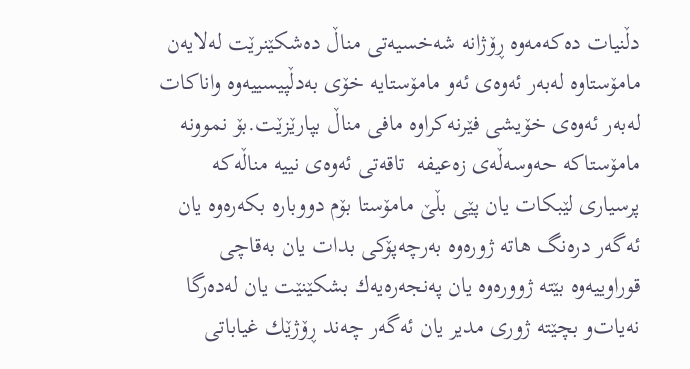دڵنیات ده‌كه‌مه‌وه‌ ڕۆژانه‌ شه‌خسیه‌تی‌ مناڵ ده‌شكێنرێت له‌لایه‌ن مامۆستاوه‌ له‌به‌ر ئه‌وه‌ی‌ ئه‌و مامۆستایه‌ خۆی‌ به‌دڵپیسییه‌وه‌ واناكات له‌به‌ر ئه‌وه‌ی‌ خۆیشی‌ فێرنه‌كراوه‌ مافی‌ مناڵ بپارێزێت.بۆ نموونه‌ مامۆستاكه‌ حه‌وسه‌ڵه‌ی‌ زه‌عیفه‌  تاقه‌تی‌ ئه‌وه‌ی‌ نییه‌ مناڵه‌كه‌ پرسیاری‌ لێبكات یان پێی‌ بڵێ‌ مامۆستا بۆم دووباره‌ بكه‌ره‌وه‌ یان ئه‌گه‌ر دره‌نگ هاته‌ ژوره‌وه‌ به‌رچه‌پۆكی‌ بدات یان به‌قاچی‌ قوراوییه‌وه‌ بێته‌ ژووره‌وه‌ یان په‌نجه‌ره‌یه‌ك بشكێنێت یان له‌ده‌رگا نه‌یات‌و بچێته‌ ژوری‌ مدیر یان ئه‌گه‌ر چه‌ند ڕۆژێك غیاباتی‌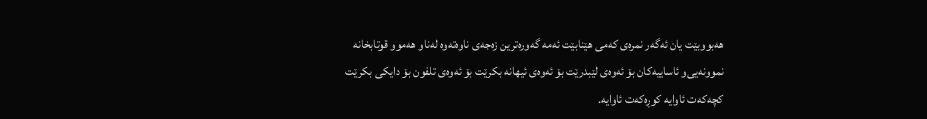هه‌بووبێت یان ئه‌گه‌ر نمره‌ی‌ كه‌می‌ هێنابێت ئه‌مه‌ گه‌وره‌ترین زه‌جه‌ی‌ ناوه‌ته‌وه‌ له‌ناو هه‌موو قوتابخانه‌ نموونه‌یی‌‌و ئاساییه‌كان بۆ ئه‌وه‌ی‌ لێبدرێت بۆ ئه‌وه‌ی‌ ئیهانه‌ بكرێت بۆ ئه‌وه‌ی‌ تلفون بۆ دایكی‌ بكرێت كچه‌كه‌ت ئاوایه‌ كوڕه‌كه‌ت ئاوایه‌.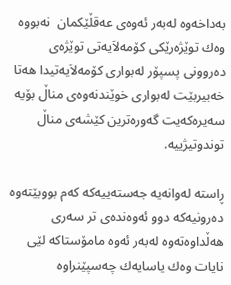به‌داخه‌وه‌ له‌به‌ر ئه‌وه‌ی‌ عه‌قڵێكمان  نه‌بووه‌ وه‌ك توێژه‌رێكی‌ كۆمه‌لاَیه‌تی‌ توێژه‌ی‌ ده‌روونی‌ پسپۆر له‌بواری‌ كۆمه‌لاَیه‌تیدا هه‌تا خه‌بیربێت له‌بواری‌ خوێندنه‌وه‌ی‌ مناڵ بۆیه‌ سه‌یره‌كه‌یت گه‌وره‌ترین كێشه‌ی‌ مناڵ توندوتیژییه‌.

ڕاسته‌ له‌وانه‌یه‌ جه‌سته‌ییه‌كه‌ كه‌م بووبێته‌وه‌ ده‌رونیه‌كه‌ دوو ئه‌وه‌نده‌ی‌ تر سه‌ری‌ هه‌ڵداوه‌ته‌وه‌ له‌به‌ر ئه‌وه‌ مامۆستاكه‌ لێی‌ نایات وه‌ك یاسایه‌ك چه‌سپێنراوه‌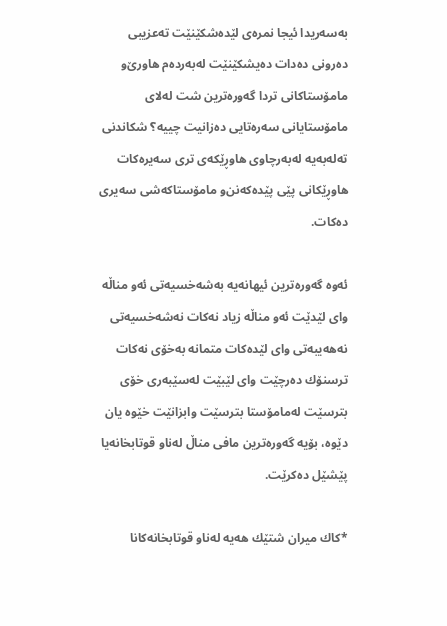به‌سه‌ریدا ئیجا نمره‌ی‌ لێده‌شكێنێت ته‌عزیبی‌ ده‌رونی‌ ده‌دات ده‌یشكێنێت له‌به‌رده‌م هاورێ‌و مامۆستاكانی‌ تردا گه‌وره‌ترین شت له‌لای‌ مامۆستایانی‌ سه‌ره‌تایی‌ ده‌زانیت چییه‌؟ شكاندنی‌ ته‌له‌به‌یه‌ له‌به‌رچاوی‌ هاوڕێكه‌ی‌ تری‌ سه‌یره‌كات هاوڕێكانی‌ پێی‌ پێده‌كه‌نن‌و مامۆستاكه‌شی‌ سه‌یری‌ ده‌كات.

ئه‌وه‌ گه‌وره‌ترین ئیهانه‌یه‌ به‌شه‌خسیه‌تی‌ ئه‌و مناڵه‌ وای‌ لێدێت ئه‌و مناڵه‌ زیاد نه‌كات نه‌شه‌خسیه‌تی‌ نه‌هه‌یبه‌تی‌ وای‌ لێده‌كات متمانه‌ به‌خۆی‌ نه‌كات ترسنۆك ده‌رچێت وای‌ لێبێت له‌سێبه‌ری‌ خۆی‌ بترسێت له‌مامۆستا بترسێت وابزانێت خێوه‌ یان دێوه‌، بۆیه‌ گه‌وره‌ترین مافی‌ مناڵ له‌ناو قوتابخانه‌یا پێشێل ده‌كرێت.

*كاك میران شتێك هه‌یه‌ له‌ناو قوتابخانه‌كانا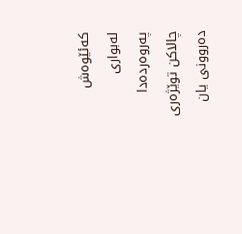كه‌ئێوه‌ش له‌بواری‌ په‌روه‌رده‌دا چالاكن توێژه‌ری‌ ده‌روونی‌ یان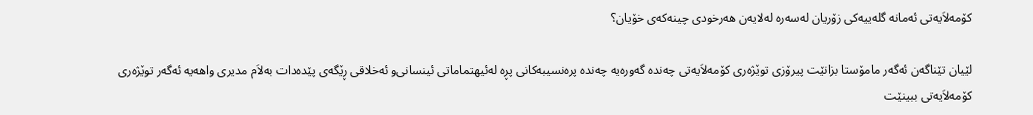كۆمه‌لاَیه‌تی‌ ئه‌مانه‌ گله‌ییه‌كی‌ زۆریان له‌سه‌ره‌ له‌لایه‌ن هه‌رخودی‌ چینه‌كه‌ی‌ خۆیان؟

لێیان تێناگه‌ن ئه‌گه‌ر مامۆستا بزانێت پیرۆزی‌ توێژه‌ری‌ كۆمه‌لاَیه‌تی‌ چه‌نده‌ گه‌وره‌یه‌ چه‌نده‌ پره‌نسیبه‌كانی‌ پڕه‌ له‌ئیهتماماتی‌ ئینسانی‌‌و ئه‌خلاقی‌ ڕێگه‌ی‌ پێده‌دات به‌لاَم مدیری‌ واهه‌یه‌ ئه‌گه‌ر توێژه‌ری‌ كۆمه‌لاَیه‌تی‌ ببینێت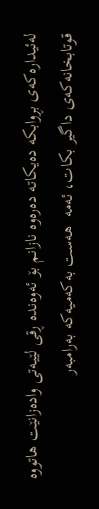له‌ئیداره‌كه‌ی‌ بڕوابكه‌ ده‌یكاته‌ ده‌ره‌وه‌ نازانم بۆ ئه‌وه‌نده‌ ڕقی‌ لێیه‌تی‌ واده‌زانێت هاتووه‌ قوتابخانه‌كه‌ی‌ داگیر بكات، ئه‌مه‌  هه‌ست به‌كه‌میه‌كه‌ به‌رامبه‌ر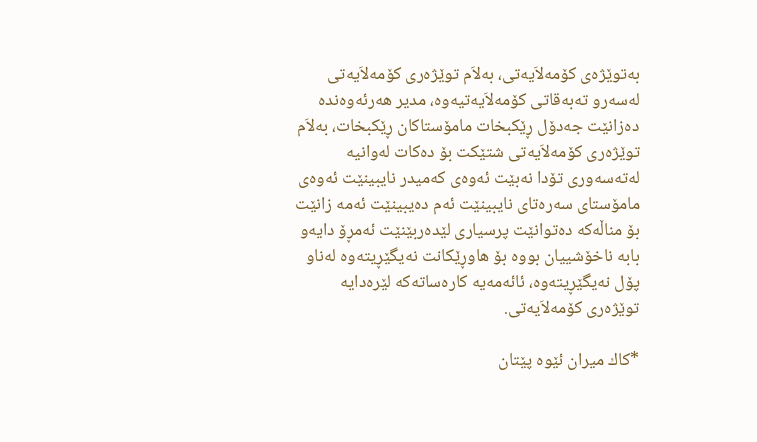به‌توێژه‌ی‌ كۆمه‌لاَیه‌تی‌، به‌لاَم توێژه‌ری‌ كۆمه‌لاَیه‌تی‌ له‌سه‌رو ته‌به‌قاتی‌ كۆمه‌لاَیه‌تیه‌وه‌، مدیر هه‌رئه‌وه‌نده‌ ده‌زانێت جه‌دۆل ڕێكبخات مامۆستاكان ڕێكبخات، به‌لاَم توێژه‌ری‌ كۆمه‌لاَیه‌تی‌ شتێكت بۆ ده‌كات له‌وانیه‌ له‌ته‌سه‌وری‌ تۆدا نه‌بێت ئه‌وه‌ی‌ كه‌میدر نایبینێت ئه‌وه‌ی‌ مامۆستای‌ سه‌ره‌تای‌ نایبینێت ئه‌م ده‌یبینێت ئه‌مه‌ زانێت بۆ مناڵه‌كه‌ ده‌توانێت پرسیاری‌ لێده‌ربێنێت ئه‌مڕۆ دایه‌و بابه‌ ناخۆشییان بووه‌ بۆ هاوڕێكانت نه‌یگێڕیته‌وه‌ له‌ناو پۆل نه‌یگێڕیته‌وه‌، ئائه‌مه‌یه‌ كاره‌ساته‌كه‌ لێره‌دایه‌ توێژه‌ری‌ كۆمه‌لاَیه‌تی‌.

*كاك میران ئێوه‌ پێتان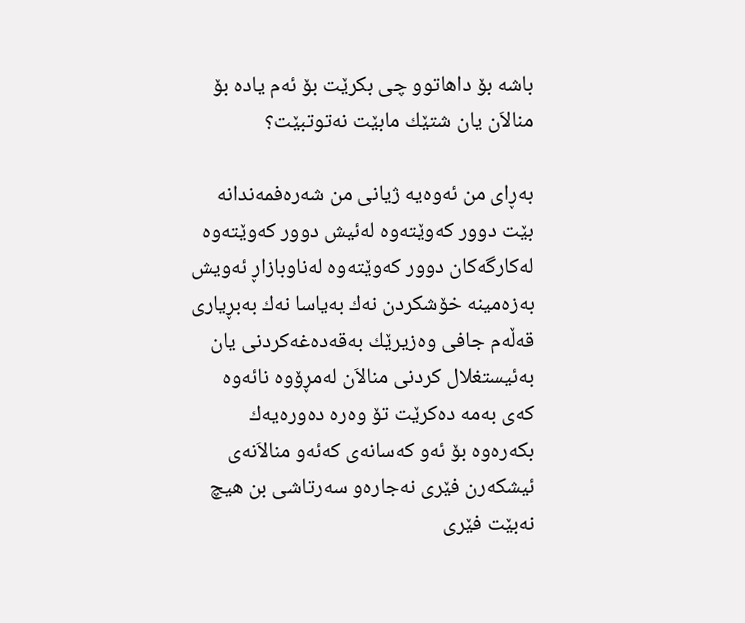باشه‌ بۆ داهاتوو چی‌ بكرێت بۆ ئه‌م یاده‌ بۆ منالاَن یان شتێك مابێت نه‌توتبێت؟

به‌ڕای‌ من ئه‌وه‌یه‌ ژیانی‌ من شه‌ره‌فمه‌ندانه‌ بێت دوور كه‌وێته‌وه‌ له‌ئیش دوور كه‌وێته‌وه‌ له‌كارگه‌كان دوور كه‌وێته‌وه‌ له‌ناوبازاڕ ئه‌ویش به‌زه‌مینه‌ خۆشكردن نه‌ك به‌یاسا نه‌ك به‌بڕیاری‌ قه‌ڵه‌م جافی‌ وه‌زیرێك به‌قه‌ده‌غه‌كردنی‌ یان به‌ئیستغلال كردنی‌ منالاَن له‌مڕۆوه‌ نائه‌وه‌ كه‌ی‌ به‌مه‌ ده‌كرێت تۆ وه‌ره‌ ده‌وره‌یه‌ك بكه‌ره‌وه‌ بۆ ئه‌و كه‌سانه‌ی‌ كه‌ئه‌و منالاَنه‌ی‌ ئیشكه‌رن فێری‌ نه‌جاره‌و سه‌رتاشی‌ بن هیچ نه‌بێت فێری‌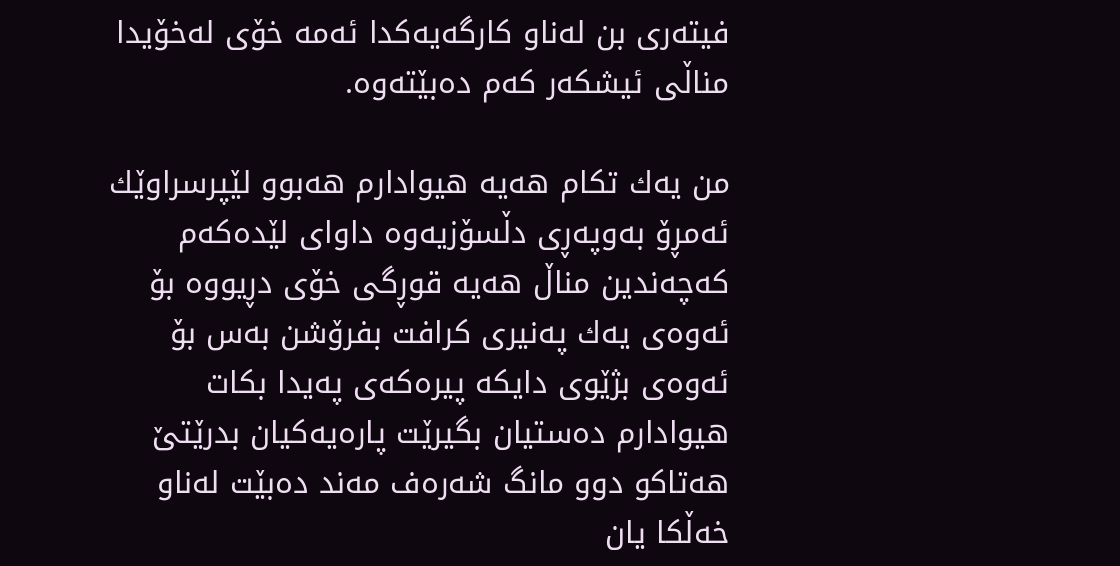فیته‌ری‌ بن له‌ناو كارگه‌یه‌كدا ئه‌مه‌ خۆی‌ له‌خۆیدا مناڵی‌ ئیشكه‌ر كه‌م ده‌بێته‌وه‌.

من یه‌ك تكام هه‌یه‌ هیوادارم هه‌بوو لێپرسراوێك ئه‌مڕۆ به‌وپه‌ڕی‌ دڵسۆزیه‌وه‌ داوای‌ لێده‌كه‌م كه‌چه‌ندین مناڵ هه‌یه‌ قوڕگی‌ خۆی‌ دڕیووه‌ بۆ ئه‌وه‌ی‌ یه‌ك په‌نیری‌ كرافت بفرۆشن به‌س بۆ ئه‌وه‌ی‌ بژێوی‌ دایكه‌ پیره‌كه‌ی‌ په‌یدا بكات هیوادارم ده‌ستیان بگیرێت پاره‌یه‌كیان بدرێتێ‌ هه‌تاكو دوو مانگ شه‌ره‌ف مه‌ند ده‌بێت له‌ناو خه‌ڵكا یان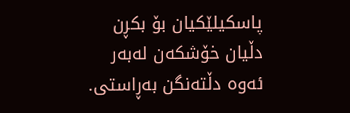پاسكیلێكیان بۆ بكڕن دڵیان خۆشكه‌ن له‌به‌ر ئه‌وه‌ دڵته‌نگن به‌ڕاستی‌.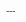---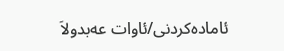ئاماده‌كردنی/ئاوات عه‌بدولاَ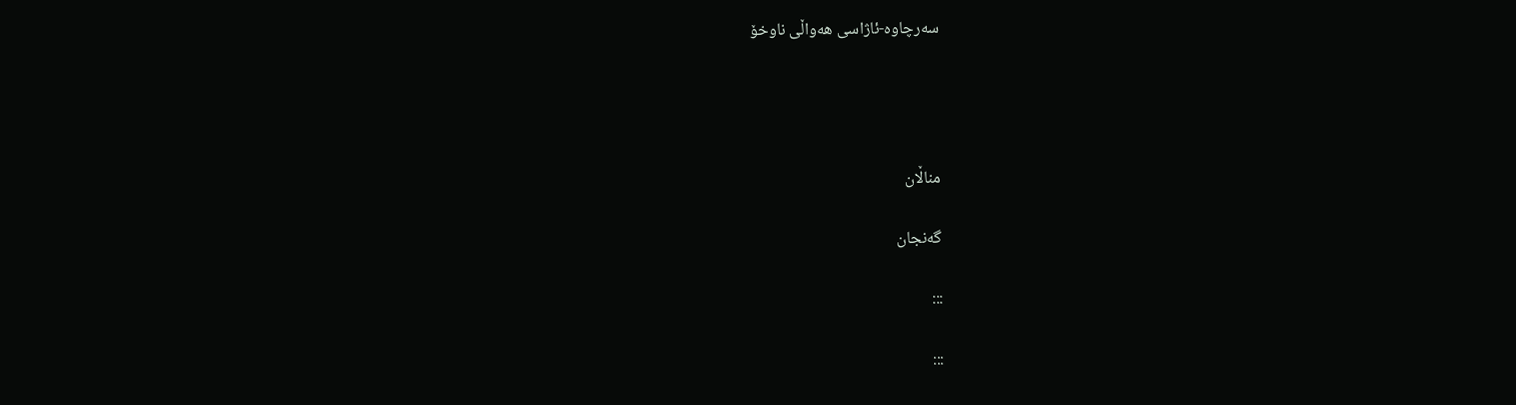سەرچاوە-ئاژاسی هەواڵی ناوخۆ




مناڵان

گه‌نجان

:::

:::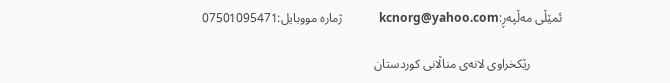ئمێڵی مه‌ڵپه‌ڕ:kcnorg@yahoo.com            ژماره‌ مووبایل:07501095471

          رێكخراوی لانه‌ی مناڵانی كوردستان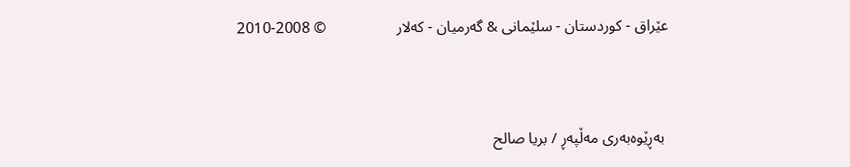عێراق - كوردستان - سلێمانی & گه‌رمیان - كه‌لار                  © 2008-2010



 به‌ڕێوه‌به‌ری مه‌ڵپه‌ڕ / بريا صالح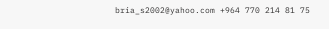bria_s2002@yahoo.com +964 770 214 81 75